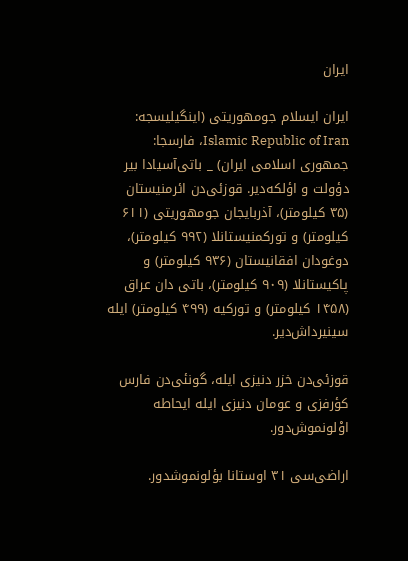ایران

ایران ایسلام جومهوریتی (اینگیلیسجه: Islamic Republic of Iran، فارسجا: جمهوری اسلامی ایران) _ باتی‌آسیادا بیر دؤولت و اؤلکه‌دیر. قوزئی‌دن ائرمنیستان (۳۵ کیلومتر)، آذربایجان جومهوریتی (۶۱۱ کیلومتر) و تورکمنیستانلا (۹۹۲ کیلومتر)، دوغودان افقانیستان (۹۳۶ کیلومتر) و پاکیستانلا (۹۰۹ کیلومتر)، باتی دان عراق (۱۴۵۸ کیلومتر) و تورکیه (۴۹۹ کیلومتر) ایله سینیرداش‌دیر.

قوزئی‌دن خزر دنیزی ایله، گونئی‌دن فارس کؤرفزی و عومان دنیزی ایله ایحاطه اوْلونموش‌دور.

اراضی‌سی ۳۱ اوستانا بؤلونموشدور.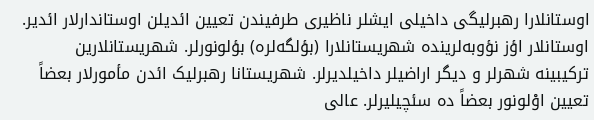اوستانلارا رهبرلیگی داخیلی ایشلر ناظیری طرفیندن تعیین ائدیلن اوستاندارلار ائدیر. اوستانلار اؤز نؤوبه‌لرینده شهریستانلارا (بؤلگه‌لره) بؤلونورلر. شهریستانلارین ترکیبینه شهرلر و دیگر اراضیلر داخیلدیرلر. شهریستانا رهبرلیک ائدن مأمورلار بعضاً تعیین اوْلونور بعضاً ده سئچیلیرلر. عالی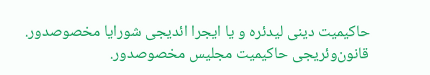حاکیمیت دینی لیدئره و یا ایجرا ائدیجی شورایا مخصوصدور. قانون‌وئریجی حاکیمیت مجلیس مخصوصدور.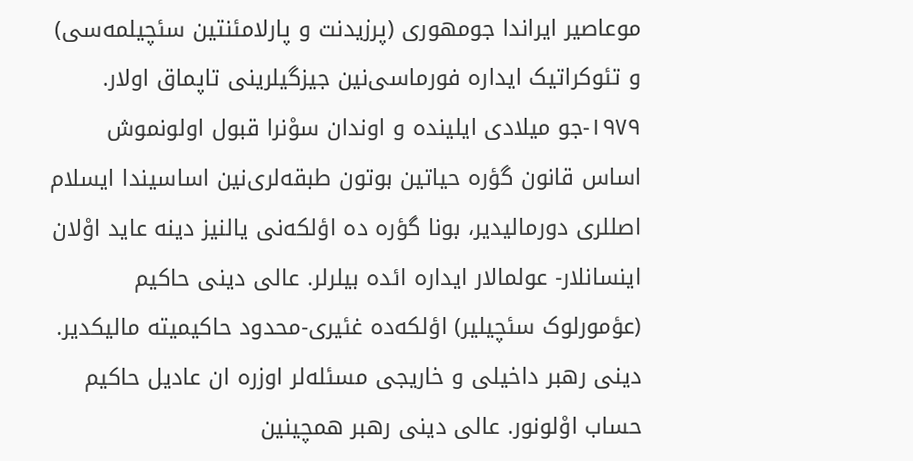موعاصیر ایراندا جومهوری (پرزیدنت و پارلامئنتین سئچیلمه‌سی) و تئوکراتیک ایداره فورماسی‌نین جیزگیلرینی تاپماق اولار. ۱۹۷۹-جو میلادی ایلینده و اوندان سوْنرا قبول اولونموش اساس قانون گؤره حیاتین بوتون طبقه‌لری‌نین اساسیندا ایسلام اصللری دورمالیدیر، بونا گؤره ده اؤلکه‌نی یالنیز دینه عاید اوْلان اینسانلار- عولمالار ایداره ائده بیلرلر. عالی دینی حاکیم (عؤمورلوک سئچیلیر) اؤلکه‌ده غئیری-محدود حاکیمیته مالیکدیر. دینی رهبر داخیلی و خاریجی مسئله‌لر اوزره ان عادیل حاکیم حساب اوْلونور. عالی دینی رهبر همچینین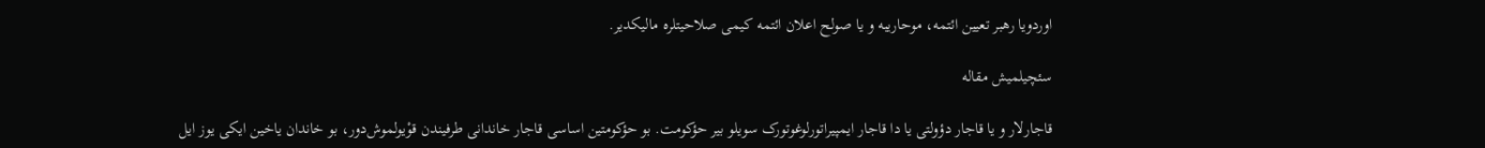اوردویا رهبر تعیین ائتمه، موحاریبه و یا صولح اعلان ائتمه کیمی صلاحیتلره مالیکدیر.

سئچیلمیش مقاله

قاجارلار و یا قاجار دؤولتی یا دا قاجار ایمپیراتورلوغوتورک سویلو بیر حؤکومت. بو حؤکومتین اساسی قاجار خاندانی طرفیندن قوْیولموش‌دور، بو خاندان یاخین ایکی یوز ایل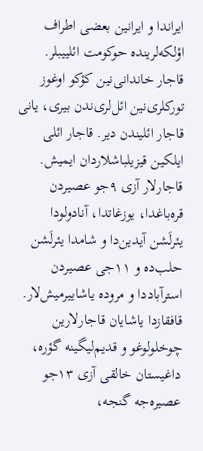ایراندا و ایرانین بعضی اطراف اؤلکه‌لرینده حوکومت ائلییبلر. قاجار خاندانی‌نین کؤکو اوغوز تورکلری‌نین ائل‌لری‌ندن بیری، یانی قاجار ائلیندن دیر. قاجار ائلی ایلکین قیزیلباشلاردان ایمیش. قاجارلار آزی ۹جو عصیردن قره‌باغدا، یوزغاتدا، آنادولودا یئرلَشن آیدین‌دا و شامدا یئرلَشن حلب‌ده و ۱۱جی عصیردن استرآباددا و مروده یاشاییرمیش‌لار. قافقازدا یاشایان قاجارلارین چوخلولوغو و قدیم‌لیگینه گؤره، داغیستان خالقی آزی ۱۳جو عصیره‌جه گنجه،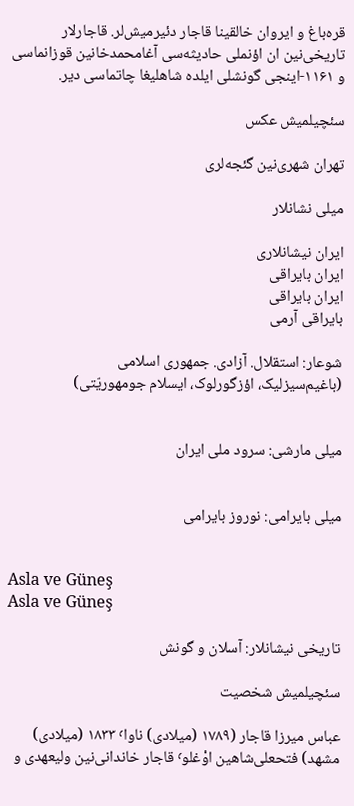قره‌باغ و ایروان خالقینا قاجار دئیرمیش‌لر. قاجارلار تاریخی‌نین ان اؤنملی حادیثه‌سی آغامحمدخانین قوزانماسی و ۱۱۶۱-اینجی گونشلی ایلده شاهلیغا چاتماسی دیر.

سئچیلمیش عکس

تهران شهری‌نین گئجه‌لری

میلی نشانلار

ایران نیشانلاری
ایران بایراقی
ایران بایراقی
بایراقی آرمی

شوعار: استقلال. آزادی. جمهوری اسلامی
(باغیم‌سیزلیک، اؤزگورلوک، ایسلام جومهوریّتی)


میلی مارشی: سرود ملی ایران


میلی بایرامی: نوروز بایرامی


Asla ve Güneş
Asla ve Güneş

تاریخی نیشانلار: آسلان و گونش

سئچیلمیش شخصیت

عباس میرزا قاجار (۱۷۸۹ (میلادی) ناوا٬ ۱۸۳۳ (میلادی) مشهد) فتحعلی‌شاهین اوْغلو٬ قاجار خاندانی‌نین ولیعهدی و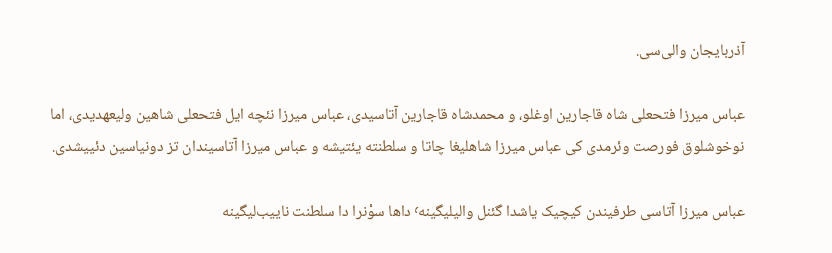آذربایجان والی‌سی.

عباس میرزا فتحعلی شاه قاجارین اوغلو، و محمدشاه قاجارین آتاسیدی، عباس میرزا نئچه ایل فتحعلی شاهین ولیعهدیدی، اما نوخوشلوق فورصت وئرمدی کی عباس میرزا شاهلیغا چاتا و سلطنته یئتیشه و عباس میرزا آتاسیندان تز دونیاسین دئییشدی.

عباس میرزا آتاسی طرفیندن کیچیک یاشدا گئنل والیلیگینه٬ داها سوْنرا دا سلطنت ناییب‌لیگینه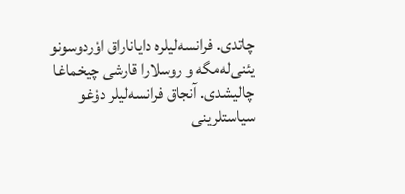چاتدی. فرانسه‌لیلره دایاناراق اوْردوسونو یئنی‌له‌مگه و روسلارا قارشی چیخماغا چالیشدی. آنجاق فرانسه‌لیلر دوْغو سیاستلرینی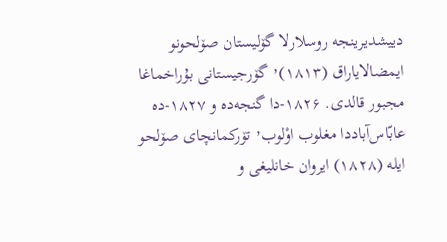دییشدیرینجه روسلارلا گۆلیستان صۆلحونو ایمضالایاراق (۱۸۱۳)٬ گۆرجیستانی بۇراخماغا مجبور قالدی. ۱۸۲۶-دا گنجه‌ده و ۱۸۲۷-ده عابّاس‌آباددا مغلوب اوْلوب٬ تۆرکمانچای صۆلحو ایله (۱۸۲۸) ایروان خانلیغی و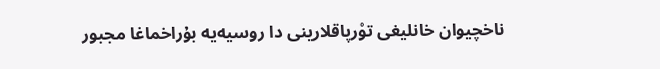ناخچیوان خانلیغی توْرپاقلارینی دا روسیه‌یه بۇراخماغا مجبور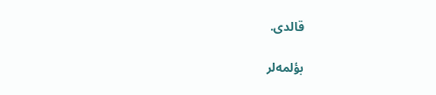قالدی.

بؤلمه‌لر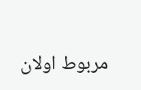مربوط اولان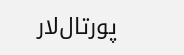پورتال‌لار